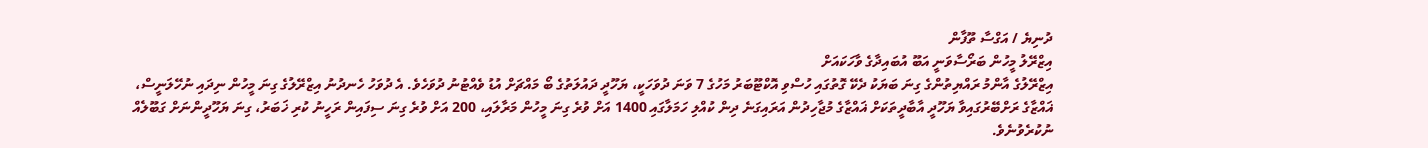ދުނިޔެ / އަގްސާ ތޫފާން
އިޒްރޭލު މީހުން ބަރޯސާވަނީ އަބޫ އުބައިދާގެ ވާހަކައަށް
އިޒްރޭލުގެ އާންމު ރައްޔިތުންގެ ގިނަ ބަޔަކު ދެކޭ ގޮތުގައި ހުސްވި އޮކްޓޫބަރު މަހުގެ 7 ވަނަ ދުވަހަކީ، ޔަހޫދީ ދައުލަތުގެ ބޯ މައްޗަށް އުޑު ވެއްޓުނު ދުވަހެވެ. އެ ދުވަހު ހެނދުނު އިޒްރޭލުގެ ގިނަ މީހުން ނިދައި ނުހޭލަނީސް، ޣައްޒާގެ ރަށްބޭރުގައިވާ ޔަހޫދީ އާބާދީތަކަށް ޣައްޒާގެ މުޖާހިދުން އަރައިގަނެ ދިން ކުއްލި ހަމަލާގައި 1400 އަށް ވުރެ ގިނަ މީހުން މަރާލައި، 200 އަށް ވުރެ ގިނަ ސިފައިން ރަހީނު ކުރި ޚަބަރު، ގިނަ ޔަހޫދީންނަށް ގަބޫލެއް ނުކުރެވުނެވެ.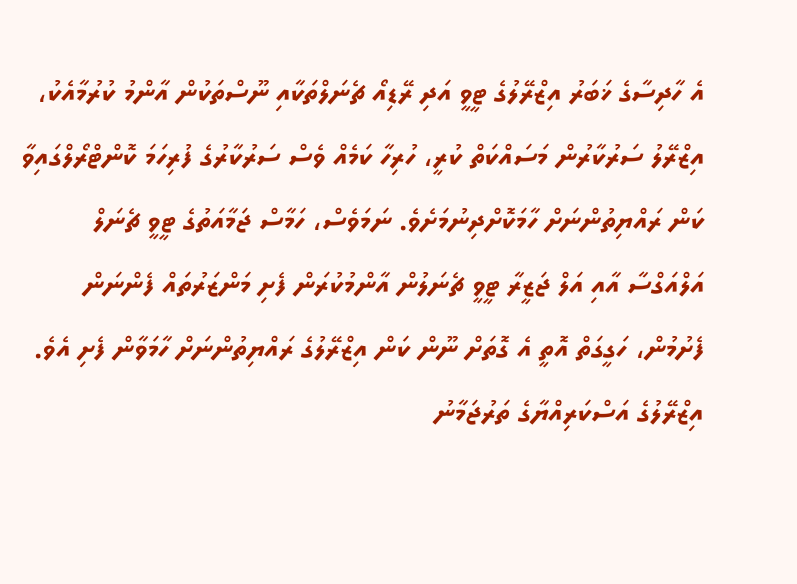އެ ހާދިސާގެ ޚަބަރު އިޒްރޭލުގެ ޓީވީ އަދި ރޭޑިއޯ ޗެނަލްތަކާއި ނޫސްތަކުން އާންމު ކުރުމާއެކު، އިޒްރޭލު ސަރުކާރުން މަސައްކަތް ކުރީ، ހުރިހާ ކަމެއް ވެސް ސަރުކާރުގެ ފުރިހަމަ ކޮންޓްރޯލްގައިވާ ކަން ރައްޔިތުންނަށް ހާމަކޮށްދިނުމަށެވެ. ނަމަވެސް، ހަމާސް ޖަމާއަތުގެ ޓީވީ ޗެނަލް އަލްއަގްސާ އާއި އަލް ޖަޒީރާ ޓީވީ ޗެނަލުން އާންމުކުރަން ފެށި މަންޒަރުތައް ފެންނަން ފެށުމުން، ހަގީގަތް އޮތީ އެ ގޮތަށް ނޫން ކަން އިޒްރޭލުގެ ރައްޔިތުންނަށް ހާމަވާން ފެށި އެވެ.
އިޒްރޭލުގެ އަސްކަރިއްޔާގެ ތަރުޖަމާނު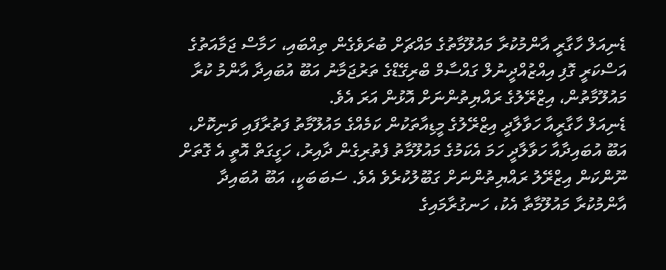ޑެނިއަލް ހާގާރީ އާންމުކުރާ މައުލޫމާތުގެ މައްޗަށް ބުރަވެގެން ތިއްބައި، ހަމާސް ޖަމާއަތުގެ އަސްކަރީ ގޮފި އިއްޒުއްދީނުލް ގައްސާމް ބްރިގޭޑްގެ ތަރުޖަމާނު އަބޫ އުބައިދާ އާންމު ކުރާ މައުލޫމާތުން، އިޒްރޭލުގެ ރައްޔިތުންނަށް އޮޅުން އަރަ އެވެ.
ޑެނިއަލް ހާގާރީއާ ހަވާލާދީ އިޒްރޭލުގެ މީޑިއާތަކުން ކަމެއްގެ މައުލޫމާތު ފަތުރާފައި ވަނިކޮށް، އަބޫ އުބައިދާއާ ހަވާލާދީ ހަމަ އެކަމުގެ މައުލޫމާތު ފެތުރިގެން ދާއިރު، ހަގީގަތް އޮތީ އެ ގޮތަށް ނޫންކަން އިޒްރޭލު ރައްޔިތުންނަށް ގަބޫލުކުރެވެ އެވެ. ސަބަބަކީ، އަބޫ އުބައިދާ އާންމުކުރާ މައުލޫމާތާ އެކު، ހަނގުރާމައިގެ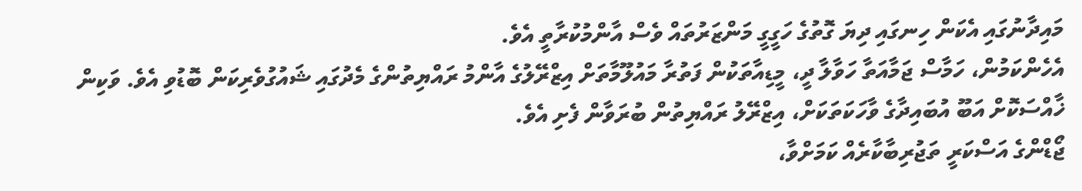މައިދާނުގައި އެކަން ހިނގައި ދިޔަ ގޮތުގެ ހަގީގީ މަންޒަރުތައް ވެސް އާންމުކުރާތީ އެވެ.
އެހެންކަމުން، ހަމާސް ޖަމާއަތާ ހަވާލާ ދީ، މީޑިއާތަކުން ފަތުރާ މައުލޫމާތަށް އިޒްރޭލުގެ އާންމު ރައްޔިތުންގެ މެދުގައި ޝައުގުވެރިކަން ބޮޑުވި އެވެ. ވަކިން ޚާއްސަކޮށް އަބޫ އުބައިދާގެ ވާހަކަތަކަށް، އިޒްރޭލު ރައްޔިތުން ބުރަވާން ފެށި އެވެ.
ޖޯޑްންގެ އަސްކަރީ ތަޖުރިބާކާރެއް ކަމަށްވާ،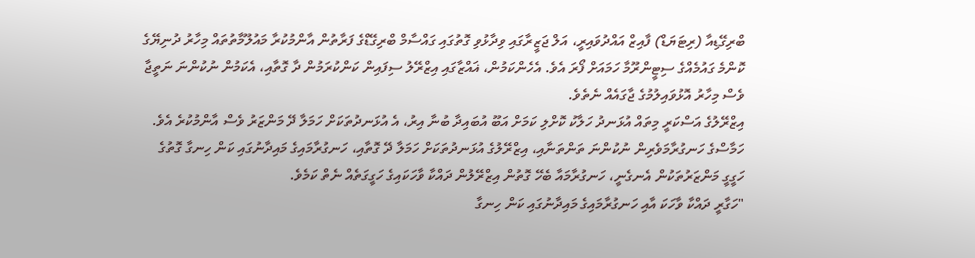ބްރިގޭޑިއާ (ރިޓަޔަޑް) ފާއިޒް އައްދުވައިރީ، އަލް ޖަޒީރާގައި ވިދާޅުވި ގޮތުގައި ގައްސާމް ބްރިގޭޑްގެ ފަރާތުން އާންމުކުރާ މައުލޫމާތުތައް މިހާރު ދުނިޔޭގެ ކޮންމެ ގައުމެއްގެ ސިޓީންރޫމާ ހަމައަށް ފޯރަ އެވެ. އެހެންކަމުން، ޣައްޒާގައި އިޒްރޭލު ސިފައިން ކަންކުރަމުން ދާ ގޮތާއި، އެކަމުން ނުކުންނަ ނަތީޖާ ވެސް މިހާރު އޮޅުވައިލުމުގެ ޖާގައެއް ނެތެވެ.
އިޒްރޭލުގެ އަސްކަރީ މިތައް އުޅަނދު ހަލާކު ކޮށްލި ކަމަށް އަބޫ އުބައިދާ ބުނާ އިރު، އެ އުޅަނދުތަކަށް ހަމަލާ ދޭ މަންޒަރު ވެސް އާންމުކުރެ އެވެ. ހަމާސްގެ ހަނގުރާމަވެރިން ނުކުންނަ ތަންތަނާއި، އިޒްރޭލުގެ އުޅަނދުތަކަށް ހަމަލާ ދޭ ގޮތާއި، ހަނގުރާމައިގެ މައިދާނުގައި ކަން ހިނގާ ގޮތުގެ ހަގީގީ މަންޒަރުތަކުން އެނގެނީ، ހަނގުރާމައާ ބެހޭ ގޮތުން އިޒްރޭލުން ދައްކާ ވާހަކައިގެ ހަގީގަތެއް ނެތް ކަމެވެ.
"ހަގާރީ ދައްކާ ވާހަކަ އާއި ހަނގުރާމައިގެ މައިދާނުގައި ކަން ހިނގާ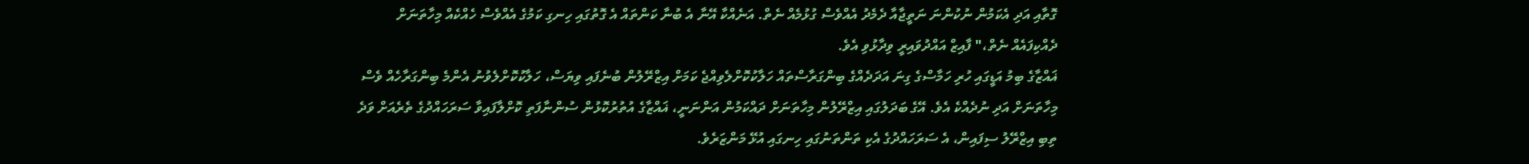ގޮތާއި އަދި އެކަމުން ނުކުންނަ ނަތީޖާއާ ދެމެދު އެއްވެސް ގުޅުމެއް ނެތް. އަނެއްކާ އޭނާ އެ ބުނާ ކަންތައް އެ ގޮތުގައި ހިނގި ކަމުގެ އެއްވެސް ހެއްކެއް މިހާތަނަށް ދެއްކިފައެއް ނެތް،" ފާއިޒް އައްދުވައިރީ ވިދާޅުވި އެވެ.
ޣައްޒާގެ ބިމު އަޑީގައި ހުރި ހަމާސްގެ ގިނަ އަދަދެއްގެ ބިންގަރާސްތައް ހަލާކުކޮށްލެވިއްޖެ ކަމަށް އިޒްރޭލުން ބުނެފައި ވިޔަސް، ހަލާކުކޮށްލެވުނު އެންމެ ބިންގަރާހެއް ވެސް މިހާތަނަށް އަދި ނުދެއްކެ އެވެ. އޭގެ ބަދަލުގައި އިޒްރޭލުން މިހާތަނަށް ދައްކަމުން އަންނަނީ، ޣައްޒާގެ އުތުރުކޮޅުން ސުންނާފަތި ކޮށްލާފައިވާ ސަރަހައްދުގެ ތެރެއަށް ވަދެ ތިބި އިޒްރޭލު ސިފައިން، އެ ސަރަހައްދުގެ އެކި ތަންތަނުގައި ހިނގައި އުޅޭ މަންޒަރެވެ.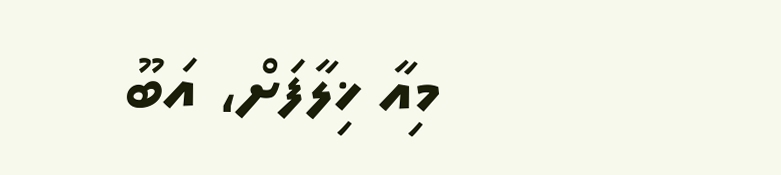މިއާ ޚިލާފަށް، އަބޫ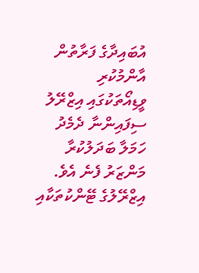އުބައިދާގެ ފަރާތުން އާންމުކުރި ވީޑިއޯތަކުގައި އިޒްރޭލު ސިފައިންނާ ދެމެދު ހަމަލާ ބަދަލުކުރާ މަންޒަރު ފެނެ އެވެ. އިޒްރޭލުގެ ޓޭންކުތަކާއި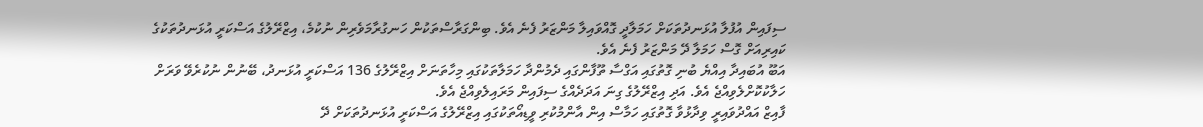ސިފައިން އުފުލާ އުޅަނދުތަކަށް ހަމަލާދީ ގޮއްވައިލާ މަންޒަރު ފެނެ އެވެ. ބިންގަރާސްތަކުން ހަނގުރާމަވެރިން ނުކުމެ، އިޒްރޭލުގެ އަސްކަރީ އުޅަނދުތަކުގެ ކައިރިއަށް ގޮސް ހަމަލާ ދޭ މަންޒަރު ފެނެ އެވެ.
އަބޫ އުބައިދާ އިއްޔެ ބުނި ގޮތުގައި އަގްސާ ތޫފާންގައި ދެމުންދާ ހަމަލާތަކުގައި މިހާތަނަށް އިޒްރޭލުގެ 136 އަސްކަރީ އުޅަނދު، ބޭނުން ނުކުރެވޭ ވަރަށް ހަލާކުކޮށްލެވިއްޖެ އެވެ. އަދި އިޒްރޭލުގެ ގިނަ އަދަދެއްގެ ސިފައިން މަރައިލެވިއްޖެ އެވެ.
ފާއިޒް އައްދުވައިރީ ވިދާޅުވާ ގޮތުގައި ހަމާސް އިން އާންމުކުރި ވީޑިއޯތަކުގައި އިޒްރޭލުގެ އަސްކަރީ އުޅަނދުތަކަށް ދޭ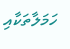ހަމަލާތަކާއި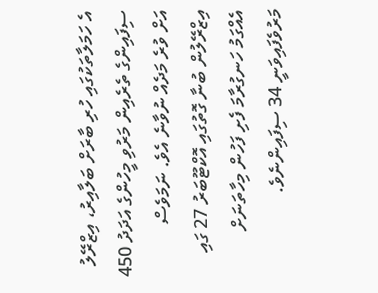އެ ހަމަލާތަކުގައި ހުރި ބާރަށް ބަލާއިރު، އިޒްރޭލު ސިފައިންގެ ތެރެއިން މަރުވި މީހުންގެ އަދަދު 450 އަށް ވުރެ މަދެއް ނުވާނެ އެވެ. ނަމަވެސް އިޒްރޭލުން ބުނާ ގޮތުގައި އޮކްޓޫބަރު 27 ގައި އެއްގަމު ހަނގުރާމަ ފެށި ފަހުން މިހާތަނަށް މަރުވެފައިވަނީ 34 ސިފައިންނެވެ.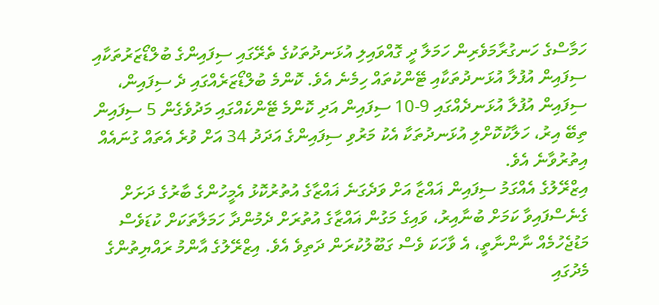ހަމާސްގެ ހަނގުރާމަވެރިން ހަމަލާ ދީ ގޮއްވައިލި އުޅަނދުތަކުގެ ތެރޭގައި ސިފައިންގެ ބުލްޑޯޒަރުތަކާއި ސިފައިން އުފުލާ އުޅަނދުތަކާއި ޓޭންކުތައް ހިމެނެ އެވެ. ކޮންމެ ބުލްޑޯޒަރެއްގައި ދެ ސިފައިން، ސިފައިން އުފުލާ އުޅަނދެއްގައި 9-10 ސިފައިން އަދި ކޮންމެ ޓޭންކެއްގައި މަދުވެގެން 5 ސިފައިން ތިބޭ އިރު، ހަލާކުކޮށްލި އުޅަނދުތަކާ އެކު މަރުވި ސިފައިންގެ އަދަދު 34 އަށް ވުރެ އެތައް ގުނައެއް އިތުރުވާނެ އެވެ.
އިޒްރޭލުގެ އެއްގަމު ސިފައިން ޣައްޒާ އަށް ވަދެގަނެ ޣައްޒާގެ އުތުރުކޮޅު އެމީހުންގެ ބާރުގެ ދަށަށް ގެނެސްފައިވާ ކަމަށް ބުނާއިރު، ވައިގެ މަގުން ޣައްޒާގެ އުތުރަށް ދެމުންދާ ހަމަލާތަކަށް ކުޑަވެސް މަޑުޖެހުމެއް ނާންނާތީ، އެ ވާހަކަ ވެސް ގަބޫލުކުރަން ދަތިވެ އެވެ. އިޒްރޭލުގެ އާންމު ރައްޔިތުންގެ މެދުގައި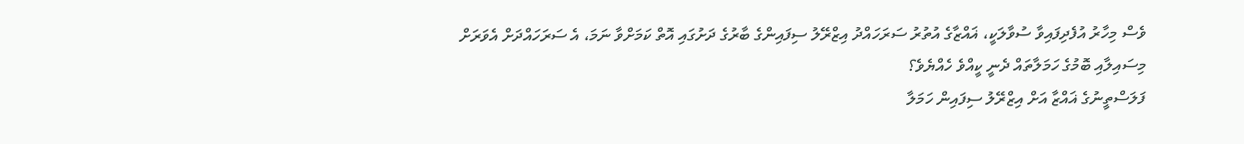ވެސް މިހާރު އުފެދިފައިވާ ސުވާލަކީ، ޣައްޒާގެ އުތުރު ސަރަހައްދު އިޒްރޭލު ސިފައިންގެ ބާރުގެ ދަށުގައި އޮތް ކަމަށްވާ ނަމަ، އެ ސަރަހައްދަށް އެވަރަށް މިސައިލާއި ބޮމުގެ ހަމަލާތައް ދެނީ ކީއްވެ ހެއްޔެވެ؟
ފަލަސްތީނުގެ ޣައްޒާ އަށް އިޒްރޭލު ސިފައިން ހަމަލާ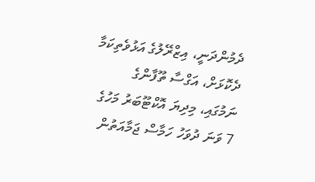ދެމުންދަނީ، އިޒްރޭލުގެ އަޅުވެތިކަމާ ދެކޮޅަށް، އަގްސާ ތޫފާންގެ ނަމުގައި، މިދިޔަ އޮކްޓޫބަރު މަހުގެ 7 ވަނަ ދުވަހު ހަމާސް ޖަމާއަތުން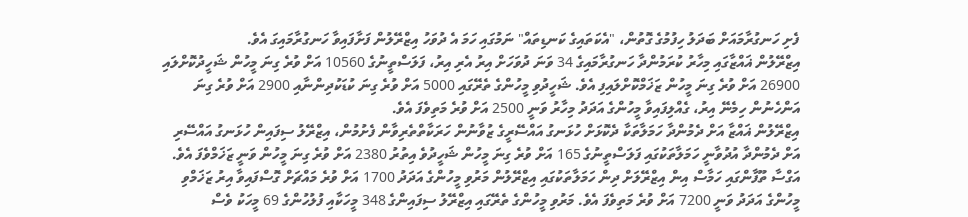ފެށި ހަނގުރާމައަށް ބަދަލު ހިފުމުގެ ގޮތުން، "އެކަތައިގެ ކަނޑިތައް" ނަމުގައި ހަމަ އެ ދުވަހު އިޒްރޭލުން ފަށާފައިވާ ހަނގުރާމައިގަ އެވެ.
އިޒްރޭލުން ޣައްޒާގައި މިހާރު ކުރަމުންދާ ހަނގުރާމައިގެ 34 ވަނަ ދުވަހަށް އިރު އެރި އިރު، ފަލަސްތީނުގެ 10560 އަށް ވުރެ ގިނަ މީހުން ޝަހީދުކޮށްލައި 26900 އަށް ވުރެ ގިނަ މީހުން ޒަޚަމްކޮށްލައިފި އެވެ. ޝަހީދުވި މީހުންގެ ތެރޭގައި 5000 އަށް ވުރެ ގިނަ ކުޑަކުދިންނާއި 2900 އަށް ވުރެ ގިނަ އަންހެނުން ހިމެނޭ އިރު، ގެއްލިފައިވާ މީހުންގެ އަދަދު މިހާރު ވަނީ 2500 އަށް ވުރެ މަތިވެފަ އެވެ.
އިޒްރޭލުން ޣައްޒާ އަށް ދެމުންދާ ހަމަލާތަކާ ދެކޮޅަށް ހުޅަނގު އައްސޭރީގެ ޒުވާނުން ހަރަކާތްތެރިވާން ފެށުމުން، އިޒްރޭލު ސިފައިން ހުޅަނގު އައްސޭރި އަށް ދެމުންދާ އުދުވާނީ ހަމަލާތަކުގައި ފަލަސްތީނުގެ 165 އަށް ވުރެ ގިނަ މީހުން ޝަހީދުވެ އިތުރު 2380 އަށް ވުރެ ގިނަ މީހުން ވަނީ ޒަޚަމްވެފަ އެވެ.
އަގްސާ ތޫފާންގައި ހަމާސް އިން އިޒްރޭލަށް ދިން ހަމަލާތަކުގައި އިޒްރޭލުން މަރުވި މީހުންގެ އަދަދު 1700 އަށް ވުރެ މައްޗަށް ގޮސްފައިވާ އިރު ޒަޚަމްވި މީހުންގެ އަދަދު ވަނީ 7200 އަށް ވުރެ މަތިވެފަ އެވެ. މަރުވި މީހުންގެ ތެރޭގައި އިޒްރޭލު ސިފައިންގެ 348 މީހަކާއި ފުލުހުންގެ 69 މީހަކު ވެސް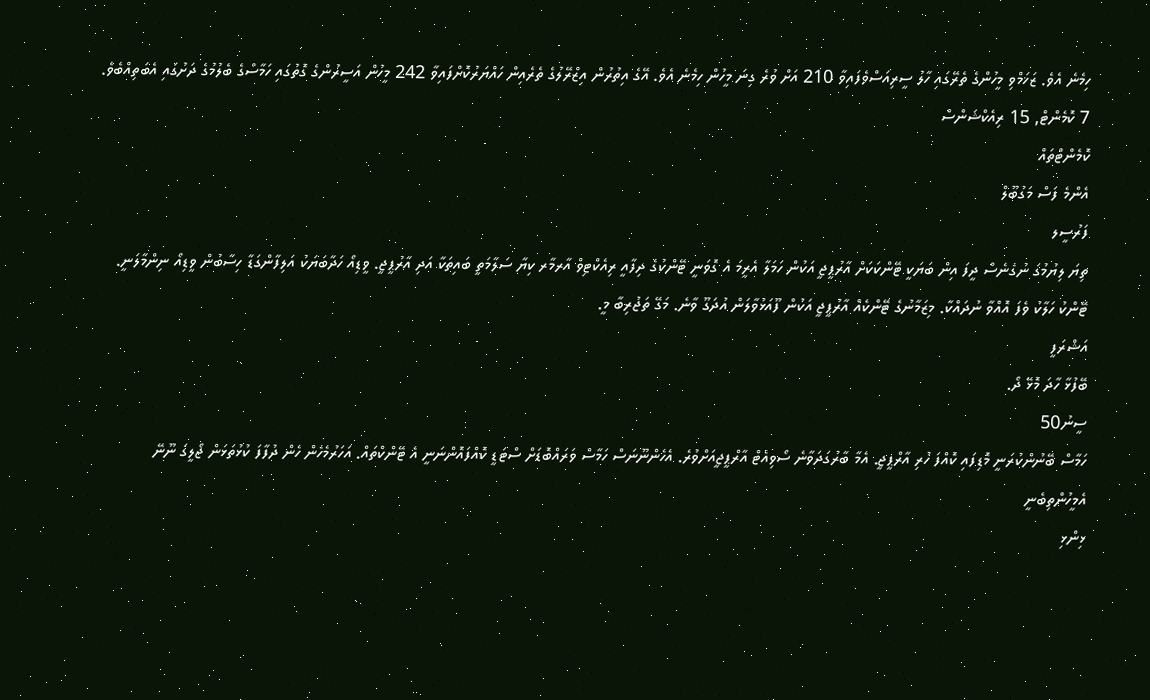ހިމެނެ އެވެ. ޒަޚަމްވި މީހުންގެ ތެރޭގައި ހާލު ސީރިއަސްވެފައިވާ 210 އަށް ވުރެ ގިނަ މީހުން ހިމެނެ އެވެ. އޭގެ އިތުރުން އިޒްރޭލުގެ ތެރެއިން ހައްޔަރުކޮށްފައިވާ 242 މީހުން އަސީރުންގެ ގޮތުގައި ހަމާސްގެ ބެލުމުގެ ދަށުގައި އެބަތިއްބެވެ.
7 ކޮމެންޓް, 15 ރިއެކްޝަންސް
ކޮމެންޓްތައް
އެންމެ ފަސް މަގުބޫލް
ފަރުސީލ
ތިޔަ ލިޔުމުގަ ނުގެނެސް ދީފަ އިން ބަޔަކީ ޓޭންކަކަށް އާރުޕީޖީ އަކުން ހަމަލާ އެރީމަ އެ ގޮވަނީ ޓޭންކުގެ ދިފާއީ ރިއެކްޓިވް އާރމާރ ކިޔާ ސަލާމަތީ ބައިތަކާ އަދި އާރުޕީޖީ. ވީޑިއޯ ހަދާބަޔަކު އަލިފާންގަޑާ ހިސާބުން ވީޑިއޯ ނިންމާލަނީ. ޓޭންކު ހަލާކު ވެފަ އޮއްވާ ނުދައްކާ. މިޒަމާނުގެ ޓޭންކެއް އާރުޕީޖީ އަކުން ފޫއަޅުވާލަން އުދަގޫ ވާނެ. މަގޭ ތަޖުރިބާ މީ.
އަޝްރަފީ
ބޭފުޅާ ހާދަ މޮޅޭ ދޯ.
ސީނު50
ހަމާސް ބޭނުންކުރަނީ މޮޑިފައި ކޮއްފަ ހުރި އާރްޕީޖީ. އެމާ ބާރުގަދަވާނެ ސޯވިއެޓް އާރްޕީޖީއަށްވުރެ. އެހެންނޫނަސް ހަމާސް ވަރައްބޮޑަށް ސްޓަޑީ ކޮއްފައޮންނަނީ އެ ޓޭންކްތައް. އަހަރުމެހެން ހެން ދުފާފަ ކުޅުތަޅަން ޖޯލީގަ ނޫނޭ އެމީހުންތިބެނީ
ޅިންޅި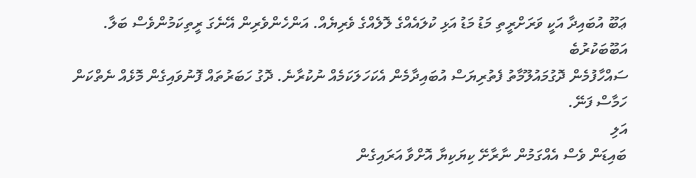ޢަބޫ އުބައިދާ އަކީ ވަރަށްރީތި މަޑު މަޑު އަޅި ކުލައެއްގެ ލޮލެއްގެ ވެރިޔެއް. އަންހެންވެރިން އޭނެގަ ރީތިކަމުންވެސް ބަލާ.
އަބޫބަކުރުބެ
ސައްހާފުމެން ދޮގުމައުލޫމާތު ފެތުރިޔަސް އުބައިދާމެން އެކަހަލަކަމެއް ނުކުރާނެ. ދޮގު ހަބަރުތައް ފޮނުވައިގެން މޮޅެއް ނެތްކަން ހަމާސް ފަނޭ.
އަލި
ބައިޑަން ވެސް އެއްގަމުން ނާރާށޭ ކިޔަކިޔާ އޮށްވާ އަރައިގެން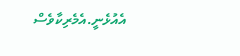އެއުޅެނީ.އެމެރިކާވެސް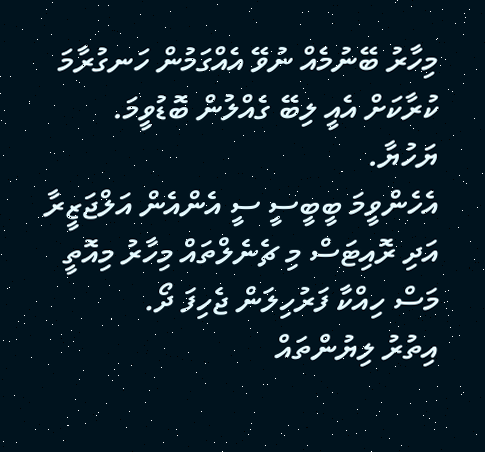މިހާރު ބޭނުމެއް ނުވޭ އެއްގަމުން ހަނގުރާމަ ކުރާކަށް އެއީ ލިބޭ ގެއްލުން ބޮޑުވީމަ.
ޔަހުޔާ.
އެހެންވީމަ ބީބީސީ ސީ އެންއެން އަލްޖަޒީރާ އަދި ރޮއިޓަސް މި ޗެނެލްތައް މިހާރު މިއޮތީ މަސް ހިއްކާ ފަރުހިލަން ޖެހިފަ ދޯ.
އިތުރު ލިޔުންތައް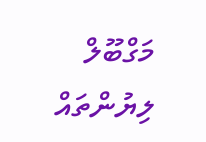މަގްބޫލް ލިޔުންތައް